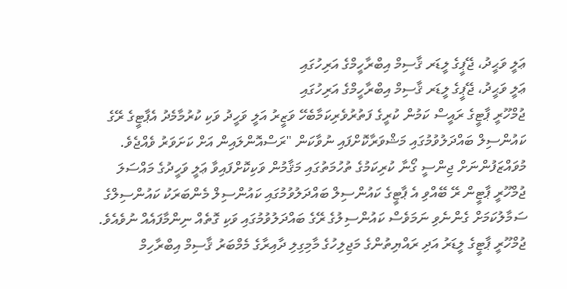ޢަލީ ވަޙީދު، ޖޭޕީގެ ލީޑަރ ޤާސިމް އިބްރާހީމްގެ އަރިހުގައި
ޢަލީ ވަޙީދު، ޖޭޕީގެ ލީޑަރ ޤާސިމް އިބްރާހީމްގެ އަރިހުގައި
ޖުމްހޫރީ ޕާޓީގެ ރައީސް ކަމުން ކުރީގެ ފަތުރުވެރިކަމާބެހޭ ވަޒީރު އަލީ ވަހީދު ވަކި ކުރުމާމެދު އެޕާޓީގެ ރޭގެ ކައުންސިލް ބައްދަލުވުމުގައި މަޝްވަރާކޮށްފައި ނުވާކަން "ރަސްއޮންލައިން އަށް ކަށަވަރު ވެއްޖެވެ.
މުވައްޒަފުންނަށް ޖިންސީ ގޯނާ ކުރިކަމުގެ ތުހުމަތުގައި މަޤާމުން ވަކިކޮށްފައިވާ ޢަލީ ވަހީދުގެ މައްސަލަ ޖުމްހޫރީ ޕާޓީން ރޭ ބޭއްވި އެ ޕާޓީގެ ކައުންސިލް ބައްދަލުވުމުގައި ކައުންސިލް މެންބަރަކު ކައުންސިލްގެ ސަމާލުކަމަށް ގެންނެވި ނަމަވެސް ކައުންސިލުގެ ރޭގެ ބައްދަލުވުމުގައި ވަކި ގޮތެއް ނިންމާފައެއް ނުވެއެވެ.
ޖުމްހޫރީ ޕާޓީގެ ލީޑަރު އަދި ރައްޔިތުންގެ މަޖިލިހުގެ މާމިގިލި ދާއިރާގެ މެމްބަރު ޤާސިމް އިބްރާހިމް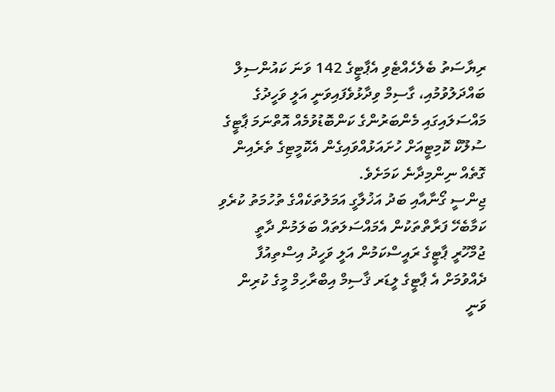ރިޔާސަތު ބެލެހެއްޓެވި އެޕާޓީގެ 142 ވަނަ ކައުންސިލް ބައްދަލުވުމުއި، ގާސިމް ވިދާޅުވެފައިވަނީ އަލީ ވަހީދުގެ މައްސަލައިގައި މެންބަރުންގެ ކަންބޮޑުވުމެއް އޮތްނަމަ ޕާޓީގެ ސުލޫކް ކޮމިޓީއަށް ހުށައަޅުއްވައިގެން އެކޮމީޓިގެ ތެރެއިން ގޮތެއް ނިންމިދާނެ ކަމަށެވެ.
ޖިންސީ ގޯނާއާއި ބަދު އަޚުލާގީ އަމަލުތަކެއްގެ ތުހުމަތު ކުރެވި ކަމާބެހޭ ފަރާތްތަކުން އެމައްސަލަތައް ބަލަމުން ދާތީ ޖުމްހޫރީ ޕާޓީގެ ރައީސްކަމުން އަލީ ވަހީދު އިސްތިއުފާ ދެއްވުމަށް އެ ޕާޓީގެ ލީޑަރ ޤާސިމް އިބްރާހިމް މީގެ ކުރިން ވަނީ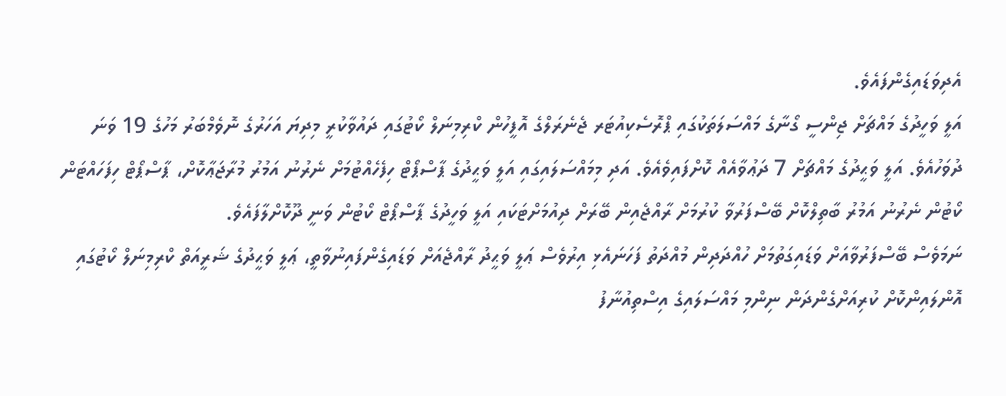އެދިވަޑައިގެންފައެވެ.
އަލީ ވަހީދުގެ މައްޗަށް ޖިންސީ ގޯނާގެ މައްސަލަތަކުގައި ޕްރޮސެކިއުޓަރ ޖެނެރަލްގެ އޮފީހުން ކްރިމިނަލް ކޯޓުގައި ދައުވާކުރީ މިދިޔަ އަހަރުގެ ނޮވެމްބަރު މަހުގެ 19 ވަނަ ދުވަހުއެވެ. އަލީ ވަޙީދުގެ މައްޗަށް 7 ދަޢުވާއެއް ކޮށްފައިވެއެވެ. އަދި މިމައްސަލައިގައި އަލީ ވަޙީދުގެ ޕާސްޕޯޓް ހިފެހެއްޓުމަށް ނެރުނު އަމުރު މުރާޖަޢާކޮށް، ޕާސްޕޯޓް ހިފަހައްޓަން ކޯޓުން ނެރުނު އަމުރު ބާތިލްކޮށް ބޭސްފަރުވާ ކުރުމަށް ރާއްޖެއިން ބޭރަށް ދިއުމަށްޓަކައި އަލީ ވަހީދުގެ ޕާސްޕޯޓް ކޯޓުން ވަނީ ދޫކޮށްލާފައެވެ.
ނަމަވެސް ބޭސްފަރުވާއަށް ވަޑައިގަތުމަށް ހުއްދަދިން މުއްދަތު ފަހަނައެޅި އިރުވެސް ޢަލީ ވަޙީދު ރާއްޖެއަށް ވަޑައިގެންފައިނުވާތީ، ޢަލީ ވަޙީދުގެ ޝަރީއަތް ކްރިމިނަލް ކޯޓުގައި އޮންލައިންކޮށް ކުރިއަށްގެންދަން ނިންމި މައްސަލައިގެ އިސްތިއުނާފު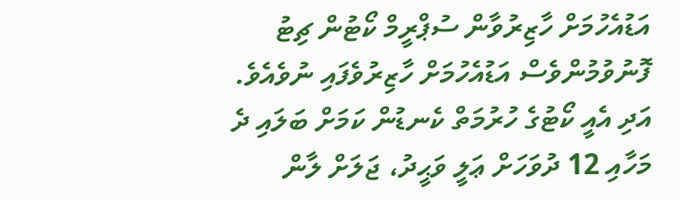އަޑުއެހުމަށް ހާޒިރުވާން ސުޕްރީމް ކޯޓުން ޗިޓު ފޮނުވުމުންވެސް އަޑުއެހުމަށް ހާޒިރުވެފައި ނުވެއެވެ. އަދި އެއީ ކޯޓުގެ ހުރުމަތް ކެނޑުން ކަމަށް ބަލައި ދެ މަހާއި 12 ދުވަހަށް ޢަލީ ވަޙީދު، ޖަލަށް ލާން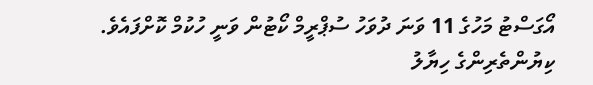އޯގަސްޓު މަހުގެ 11 ވަނަ ދުވަހު ސުޕްރީމް ކޯޓުން ވަނީ ހުކުމް ކޮށްފައެވެ.
ކިޔުންތެރިންގެ ހިޔާލު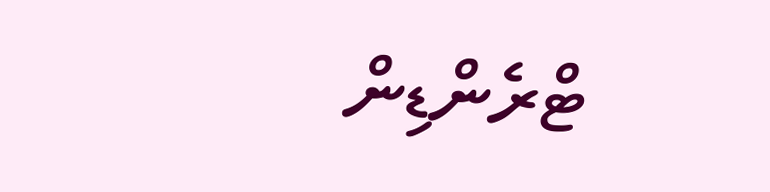ޓްރެންޑިން